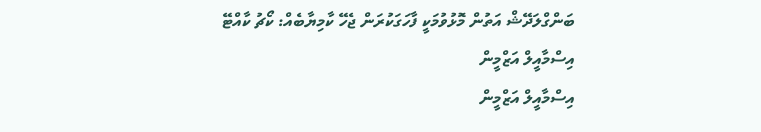ބަންގްލަދޭޝް އަތުން މޮޅުވުމަކީ ފާހަގަކުރަން ޖެހޭ ކާމިޔާބެއް: ކޯޗު ކާއްޓޭ
އިސްމާއީލް އަޒްމީން
އިސްމާއީލް އަޒްމީން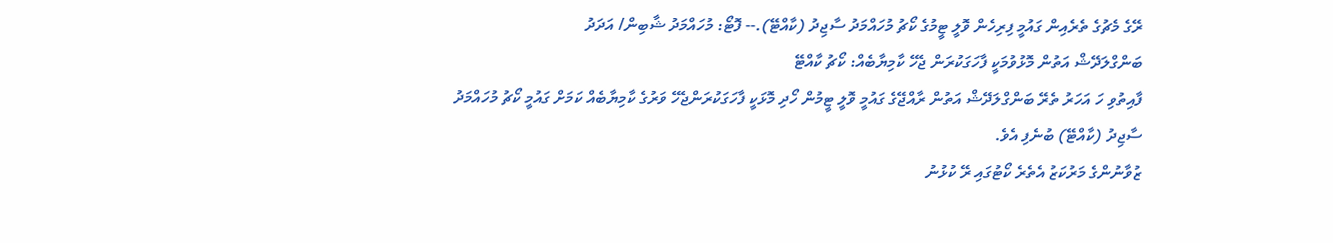ރޭގެ މެޗުގެ ތެރެއިން ގައުމީ ފިރިހެން ވޮލީ ޓީމުގެ ކޯޗު މުހައްމަދު ސާޖިދު (ކާއްޓޭ).-- ފޮޓޯ: މުހައްމަދު ޝާބިން/ އަދަދު
ބަންގްލަދޭޝް އަތުން މޮޅުވުމަކީ ފާހަގަކުރަން ޖެހޭ ކާމިޔާބެއް: ކޯޗު ކާއްޓޭ
ފާއިތުވި ހަ އަހަރު ތެރޭ ބަންގްލަދޭޝް އަތުން ރާއްޖޭގެ ގައުމީ ވޮލީ ޓީމުން ހޯދި މޮޅަކީ ފާހަގަކުރަންޖެހޭ ވަރުގެ ކާމިޔާބެއް ކަމަށް ގައުމީ ކޯޗު މުހައްމަދު ސާޖިދު (ކާއްޓޭ) ބުނެފި އެވެ.
ޒުވާނުންގެ މަރުކަޒު އެތެރެ ކޯޓުގައި ރޭ ކުޅުނު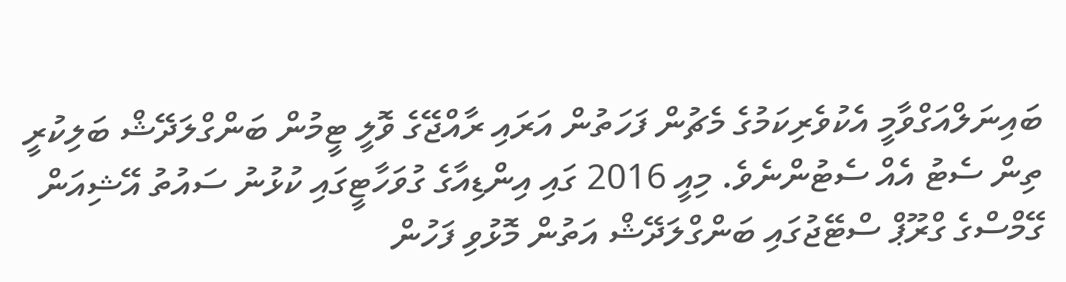ބައިނަލްއަގްވާމީ އެކުވެރިކަމުގެ މެޗުން ފަހަތުން އަރައި ރާއްޖޭގެ ވޮލީ ޓީމުން ބަންގްލަދޭޝް ބަލިކުރީ ތިން ސެޓު އެއް ސެޓުންނެވެ. މިއީ 2016 ގައި އިންޑިއާގެ ގުވަހާޓީގައި ކުޅުނު ސައުތު އޭޝިއަން ގޭމްސްގެ ގްރޫޕް ސްޓޭޖުގައި ބަންގްލަދޭޝް އަތުން މޮޅުވި ފަހުން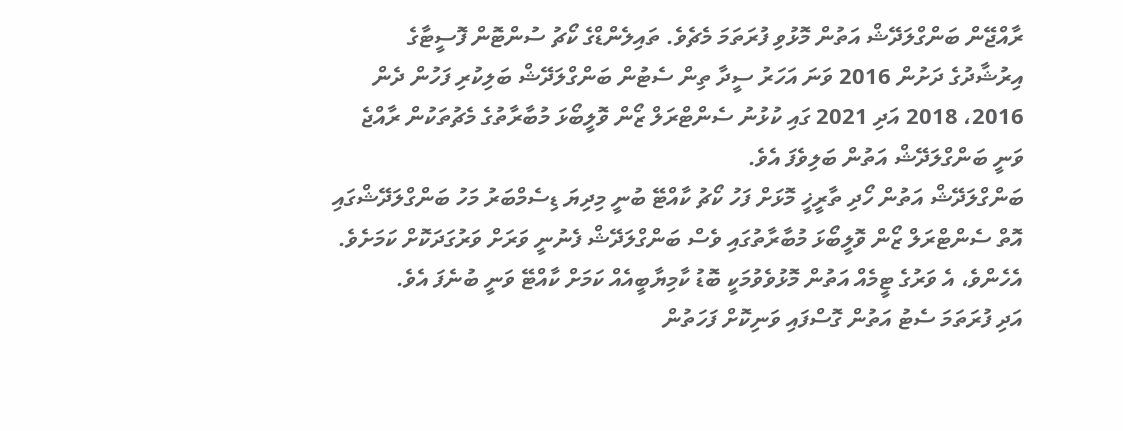ރާއްޖޭން ބަންގްލަދޭޝް އަތުން މޮޅުވި ފުރަތަމަ މެޗެވެ. ތައިލެންޑްގެ ކޯޗު ސުންޓޮން ފޮސީޓާގެ އިރުޝާދުގެ ދަށުން 2016 ވަނަ އަހަރު ސީދާ ތިން ސެޓުން ބަންގްލަދޭޝް ބަލިކުރި ފަހުން ދެން 2016، 2018 އަދި 2021 ގައި ކުޅުނު ސެންޓްރަލް ޒޯން ވޮލީބޯޅަ މުބާރާތުގެ މެޗުތަކުން ރާއްޖެ ވަނީ ބަންގްލަދޭޝް އަތުން ބަލިވެފަ އެވެ.
ބަންގްލަދޭޝް އަތުން ހޯދި ތާރީޚީ މޮޅަށް ފަހު ކޯޗު ކާއްޓޭ ބުނީ މިދިޔަ ޑިސެމްބަރު މަހު ބަންގްލަދޭޝްގައި އޮތް ސެންޓްރަލް ޒޯން ވޮލީބޯޅަ މުބާރާތުގައި ވެސް ބަންގްލަދޭޝް ފެނުނީ ވަރަށް ވަރުގަދަކޮށް ކަމަށެވެ. އެހެންވެ، އެ ވަރުގެ ޓީމެއް އަތުން މޮޅުވެވުމަކީ ބޮޑު ކާމިޔާބީއެއް ކަމަށް ކާއްޓޭ ވަނީ ބުނެފަ އެވެ.
އަދި ފުރަތަމަ ސެޓު އަތުން ގޮސްފައި ވަނިކޮށް ފަހަތުން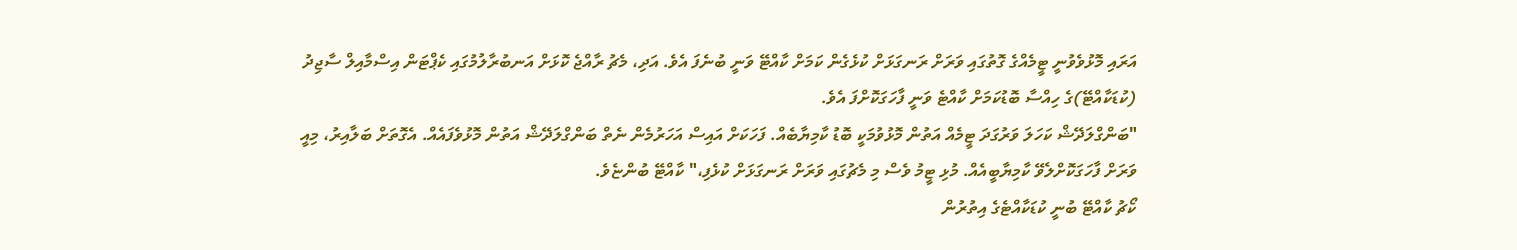އަރައި މޮޅުވެވުނީ ޓީމެއްގެ ގޮތުގައި ވަރަށް ރަނގަޅަށް ކުޅެގެން ކަމަށް ކާއްޓޭ ވަނީ ބުނެފަ އެވެ. އަދި، މެޗު ރާއްޖެ ކޮޅަށް އަނބުރާލުމުގައި ކެޕްޓަން އިސްމާއިލް ސާޖިދު (ކުޑަކާއްޓޭ)ގެ ހިއްސާ ބޮޑުކަމަށް ކާއްޓެ ވަނީ ފާހަގަކޮށްފަ އެވެ.
"ބަންގްލަދޭޝް ކަހަލަ ވަރުގަދަ ޓީމެއް އަތުން މޮޅުވުމަކީ ބޮޑު ކާމިޔާބެއް. ފަހަކަށް އައިސް އަހަރުމެން ނެތް ބަންގްލަދޭޝް އަތުން މޮޅުވެފައެއް. އެގޮތަށް ބަލާއިރު، މިއީ ވަރަށް ފާހަގަކޮށްލެވޭ ކާމިޔާބީއެއް. މުޅި ޓީމު ވެސް މި މެޗުގައި ވަރަށް ރަނގަޅަށް ކުޅެފި،" ކާއްޓޭ ބުންޏެވެ.
ކޯޗު ކާއްޓޭ ބުނީ ކުޑަކާއްޓެގެ އިތުރުން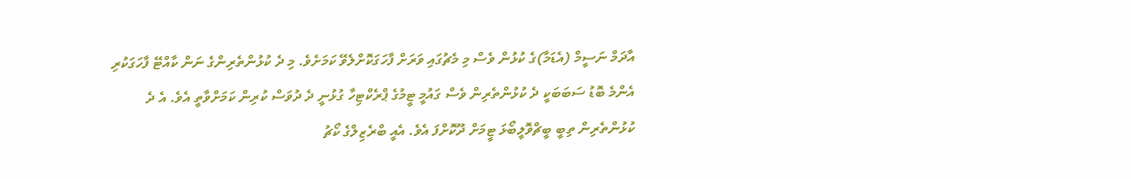އާދަމް ނަސީމް (އެޑަމާ)ގެ ކުޅުން ވެސް މި މެޗުގައި ވަރަށް ފާހަގަކޮށްލެވޭ ކަމަށެވެ. މި ދެ ކުޅުންތެރިންގެ ނަން ކާއްޓޭ ފާހަގަކުރި އެންމެ ބޮޑު ސަބަބަކީ ދެ ކުޅުންތެރިން ވެސް ގައުމީ ޓީމުގެ ޕްރެކްޓިހާ ގުޅުނީ ދެ ދުވަސް ކުރިން ކަމަށްވާތީ އެވެ. އެ ދެ ކުޅުންތެރިން ތިބީ ބީޗްވޮލީބޯޅަ ޓީމަށް ދޫކޮށްފަ އެވެ. އެއީ ބްރެޒިލްގެ ކޯޗު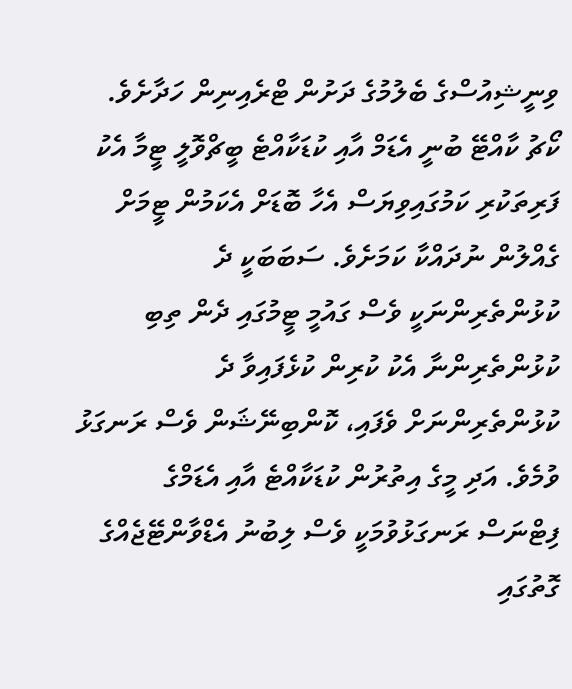ވިނީޝިއުސްގެ ބެލުމުގެ ދަށުން ޓްރެއިނިން ހަދާށެވެ.
ކޯޗު ކާއްޓޭ ބުނީ އެޑަމް އާއި ކުޑަކާއްޓެ ބީޗްވޮލީ ޓީމާ އެކު ފަރިތަކުރި ކަމުގައިވިޔަސް އެހާ ބޮޑަށް އެކަމުން ޓީމަށް ގެއްލުން ނުދައްކާ ކަމަށެވެ. ސަބަބަކީ ދެ ކުޅުންތެރިންނަކީ ވެސް ގައުމީ ޓީމުގައި ދެން ތިބި ކުޅުންތެރިންނާ އެކު ކުރިން ކުޅެފައިވާ ދެ ކުޅުންތެރިންނަށް ވެފައި، ކޮންބިނޭޝަން ވެސް ރަނގަޅު ވުމެވެ. އަދި މީގެ އިތުރުން ކުޑަކާއްޓެ އާއި އެޑަމްގެ ފިޓްނަސް ރަނގަޅުވުމަކީ ވެސް ލިބުނު އެޑްވާންޓޭޖެއްގެ ގޮތުގައި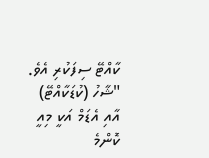ކާއްޓޭ ސިފަކުރި އެވެ.
"ޝާހު (ކުޑަކާއްޓޭ) އާއި އެޑަމް އަކީ މިއީ ކޮންމެ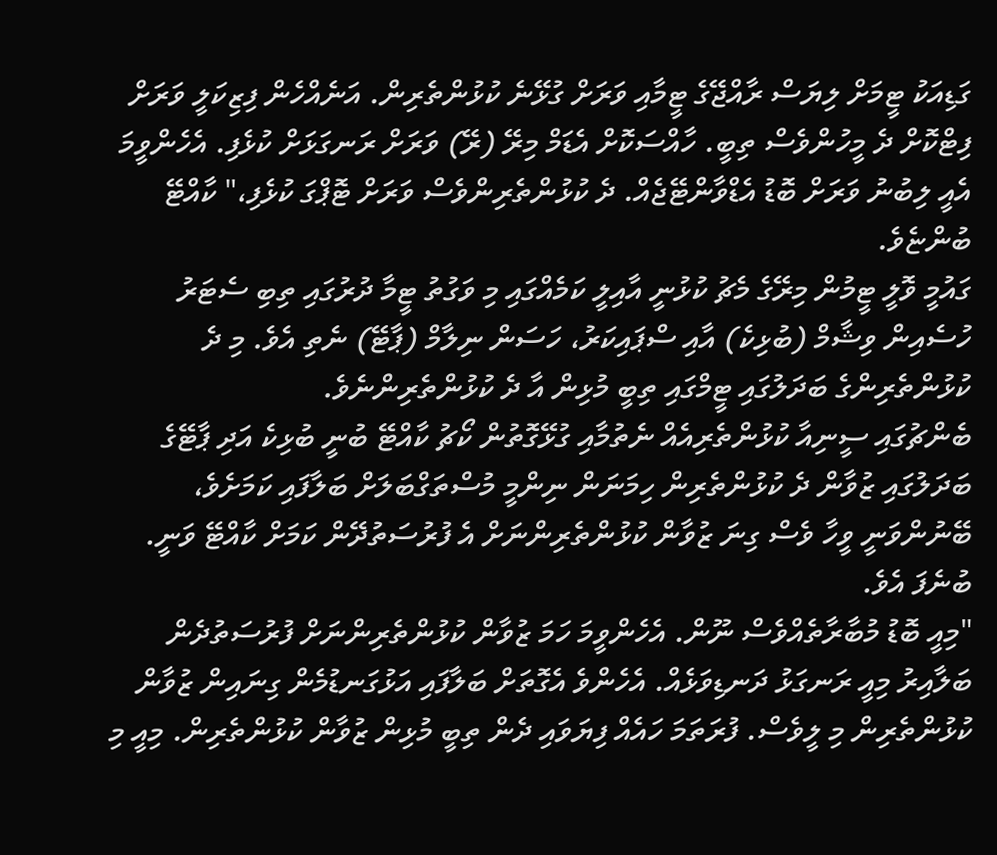ގަޑިއަކު ޓީމަށް ލިޔަސް ރާއްޖޭގެ ޓީމާއި ވަރަށް ގުޅޭނެ ކުޅުންތެރިން. އަނެއްހެން ފިޒިކަލީ ވަރަށް ފިޓްކޮށް ދެ މީހުންވެސް ތިބީ. ހާއްސަކޮށް އެޑަމް މިރޭ (ރޭ) ވަރަށް ރަނގަޅަށް ކުޅެފި. އެހެންވީމަ އެއީ ލިބުނު ވަރަށް ބޮޑު އެޑްވާންޓޭޖެއް. ދެ ކުޅުންތެރިންވެސް ވަރަށް ޓޮޕްގަ ކުޅެފި،" ކާއްޓޭ ބުންޏެވެ.
ގައުމީ ވޮލީ ޓީމުން މިރޭގެ މެޗު ކުޅުނީ އާއިލީ ކަމެއްގައި މި ވަގުތު ޓީމާ ދުރުގައި ތިބި ސެޓަރު ހުސެއިން ވިޝާމް (ބުޅިކެ) އާއި ސްޕައިކަރު، ހަސަން ނިލާމް (ޕާޓޭ) ނެތި އެވެ. މި ދެ ކުޅުންތެރިންގެ ބަދަލުގައި ޓީމްގައި ތިބީ މުޅިން އާ ދެ ކުޅުންތެރިންނެވެ.
ބެންޗުގައި ސީނިއާ ކުޅުންތެރިއެއް ނެތުމާއި ގުޅޭގޮތުން ކޯޗު ކާއްޓޭ ބުނީ ބުޅިކެ އަދި ޕާޓޭގެ ބަދަލުގައި ޒުވާން ދެ ކުޅުންތެރިން ހިމަނަން ނިންމީ މުސްތަގްބަލަށް ބަލާފައި ކަމަށެވެ، ބޭނުންވަނީ ވީހާ ވެސް ގިނަ ޒުވާން ކުޅުންތެރިންނަށް އެ ފުރުސަތުދޭން ކަމަށް ކާއްޓޭ ވަނީ. ބުނެފަ އެވެ.
"މިއީ ބޮޑު މުބާރާތެއްވެސް ނޫން. އެހެންވީމަ ހަމަ ޒުވާން ކުޅުންތެރިންނަށް ފުރުސަތުދެން ބަލާއިރު މިއީ ރަނގަޅު ދަނޑިވަޅެއް. އެހެންވެ އެގޮތަށް ބަލާފައި އަޅުގަނޑުމެން ގިނައިން ޒުވާން ކުޅުންތެރިން މި ލީވެސް. ފުރަތަމަ ހައެއް ފިޔަވައި ދެން ތިބީ މުޅިން ޒުވާން ކުޅުންތެރިން. މިއީ މި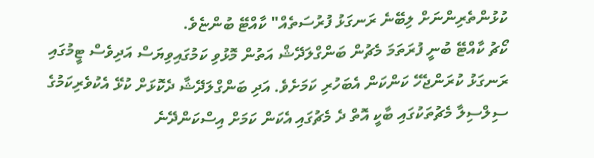ކުޅުންތެރިންނަށް ލިބޭނެ ރަނގަޅު ފުރުސަތެއް" ކާއްޓޭ ބުންޏެވެ.
ކޯޗު ކާއްޓޭ ބުނީ ފުރަތަމަ މެޗުން ބަންގްލަދޭޝް އަތުން މޮޅުވި ކަމުގައިވިޔަސް އަދިވެސް ޓީމުގައި ރަނގަޅު ކުރަންޖެހޭ ކަންކަން އެބަހުރި ކަމަށެވެ. އަދި ބަންގްލަދޭޝާ ދެކޮޅަށް ކުޅޭ އެކުވެރިކަމުގެ ސިލްސިލާ މެޗުތަކުގައި ބާކީ އޮތް ދެ މެޗުގައި އެކަން ކަމަށް އިސްކަންދޭނެ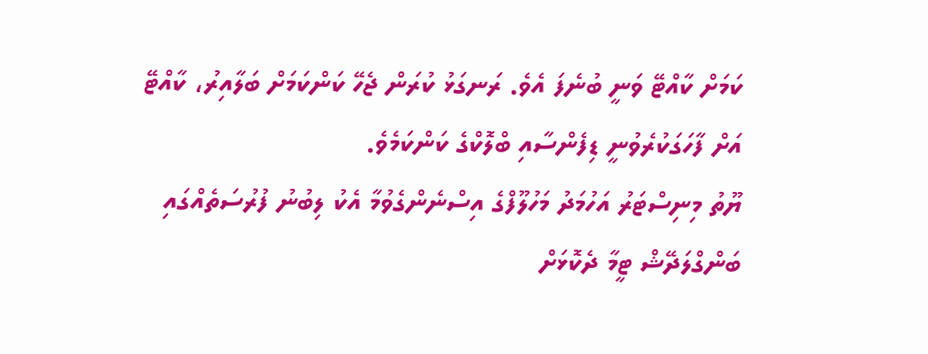ކަމަށް ކާއްޓޭ ވަނީ ބުނެފަ އެވެ. ރަނގަޅު ކުރަން ޖެހޭ ކަންކަމަށް ބަލާއިރު، ކާއްޓޭ އަށް ފާހަގަކުރެވުނީ ޑިފެންސާއި ބްލޮކްގެ ކަންކަމެވެ.
ޔޫތު މިނިސްޓަރު އަހުމަދު މަހުލޫފްގެ އިސްނެންގެވުމާ އެކު ލިބުނު ފުރުސަތެއްގައި ބަންގްލަދޭޝް ޓީމާ ދެކޮޅަށް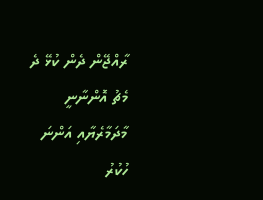ރާއްޖޭން ދެން ކުޅޭ ދެ މެޗު އޮންނާނީ މާދަމާރެޔާއި އަންނަ ހުކުރު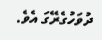ދުވަހުގެރޭގަ އެވެ.